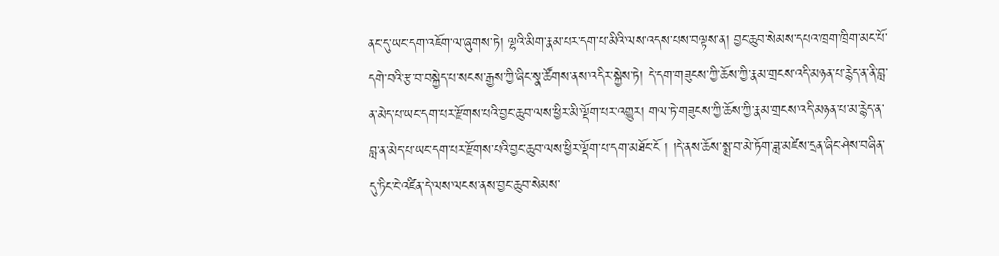ནང་དུ་ཡང་དག་འཇོག་ལ་ཞུགས་ཏེ། ལྷའི་མིག་རྣམ་པར་དག་པ་མིའི་ལས་འདས་པས་བལྟས་ན། བྱང་ཆུབ་སེམས་དཔའ་ཁྲག་ཁྲིག་མང་པོ་དགེ་བའི་རྩ་བ་བསྐྱེད་པ་སངས་རྒྱས་ཀྱི་ཞིང་སྣ་ཚོགས་ནས་འདིར་སྐྱེས་ཏེ། དེ་དག་གཟུངས་ཀྱི་ཆོས་ཀྱི་རྣམ་གྲངས་འདི་མཉན་པ་རྙེད་ན་ནི་བླ་ན་མེད་པ་ཡང་དག་པར་རྫོགས་པའི་བྱང་ཆུབ་ལས་ཕྱིར་མི་ལྡོག་པར་འགྱུར། གལ་ཏེ་གཟུངས་ཀྱི་ཆོས་ཀྱི་རྣམ་གྲངས་འདི་མཉན་པ་མ་རྙེད་ན་བླ་ན་མེད་པ་ཡང་དག་པར་རྫོགས་པའི་བྱང་ཆུབ་ལས་ཕྱིར་ལྡོག་པ་དག་མཐོང་ངོ ། །དེ་ནས་ཆོས་སྨྲ་བ་མེ་ཏོག་ཟླ་མཛེས་དྲན་ཞིང་ཤེས་བཞིན་དུ་ཏིང་ངེ་འཛིན་དེ་ལས་ལངས་ནས་བྱང་ཆུབ་སེམས་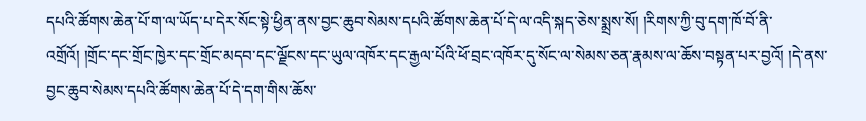དཔའི་ཚོགས་ཆེན་པོ་ག་ལ་ཡོད་པ་དེར་སོང་སྟེ་ཕྱིན་ནས་བྱང་ཆུབ་སེམས་དཔའི་ཚོགས་ཆེན་པོ་དེ་ལ་འདི་སྐད་ཅེས་སྨྲས་སོ། །རིགས་ཀྱི་བུ་དག་ཁོ་བོ་ནི་འགྲོའོ། །གྲོང་དང་གྲོང་ཁྱེར་དང་གྲོང་མདབ་དང་ལྗོངས་དང་ཡུལ་འཁོར་དང་རྒྱལ་པོའི་ཕོ་བྲང་འཁོར་དུ་སོང་ལ་སེམས་ཅན་རྣམས་ལ་ཆོས་བསྟན་པར་བྱའོ། །དེ་ནས་བྱང་ཆུབ་སེམས་དཔའི་ཚོགས་ཆེན་པོ་དེ་དག་གིས་ཆོས་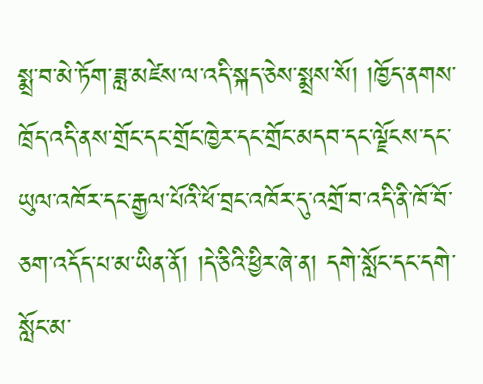སྨྲ་བ་མེ་ཏོག་ཟླ་མཛེས་ལ་འདི་སྐད་ཅེས་སྨྲས་སོ། །ཁྱོད་ནགས་ཁྲོད་འདི་ནས་གྲོང་དང་གྲོང་ཁྱེར་དང་གྲོང་མདབ་དང་ལྗོངས་དང་ཡུལ་འཁོར་དང་རྒྱལ་པོའི་ཕོ་བྲང་འཁོར་དུ་འགྲོ་བ་འདི་ནི་ཁོ་བོ་ཅག་འདོད་པ་མ་ཡིན་ནོ། །དེ་ཅིའི་ཕྱིར་ཞེ་ན། དགེ་སློང་དང་དགེ་སློང་མ་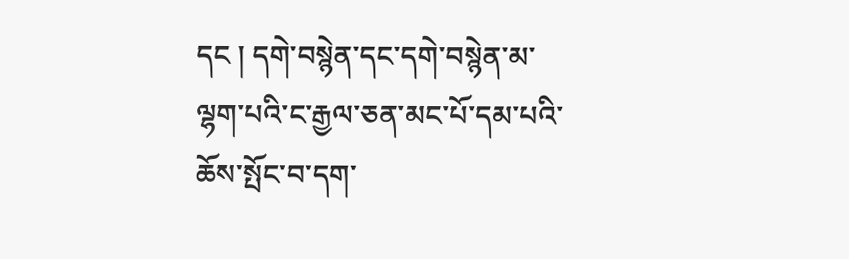དང ། དགེ་བསྙེན་དང་དགེ་བསྙེན་མ་ལྷག་པའི་ང་རྒྱལ་ཅན་མང་པོ་དམ་པའི་ཆོས་སྤོང་བ་དག་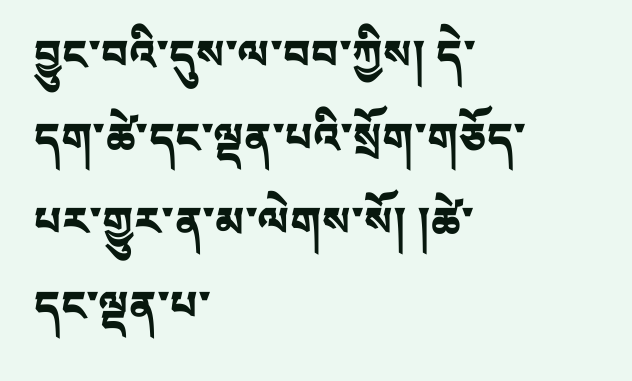བྱུང་བའི་དུས་ལ་བབ་ཀྱིས། དེ་དག་ཚེ་དང་ལྡན་པའི་སྲོག་གཅོད་པར་གྱུར་ན་མ་ལེགས་སོ། །ཚེ་དང་ལྡན་པ་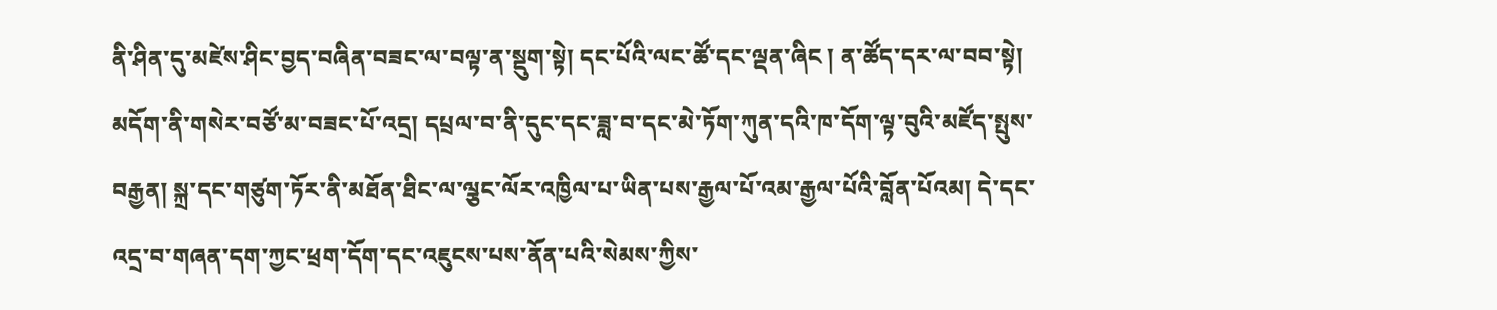ནི་ཤིན་དུ་མཛེས་ཤིང་བྱད་བཞིན་བཟང་ལ་བལྟ་ན་སྡུག་སྟེ། དང་པོའི་ལང་ཚོ་དང་ལྡན་ཞིང ། ན་ཚོད་དར་ལ་བབ་སྟེ། མདོག་ནི་གསེར་བཙོ་མ་བཟང་པོ་འདྲ། དཔྲལ་བ་ནི་དུང་དང་ཟླ་བ་དང་མེ་ཏོག་ཀུན་དའི་ཁ་དོག་ལྟ་བུའི་མཛོད་སྤུས་བརྒྱན། སྐྲ་དང་གཙུག་ཏོར་ནི་མཐོན་ཐིང་ལ་ལྕང་ལོར་འཁྱིལ་པ་ཡིན་པས་རྒྱལ་པོ་འམ་རྒྱལ་པོའི་བློན་པོའམ། དེ་དང་འདྲ་བ་གཞན་དག་ཀྱང་ཕྲག་དོག་དང་འཇུངས་པས་ནོན་པའི་སེམས་ཀྱིས་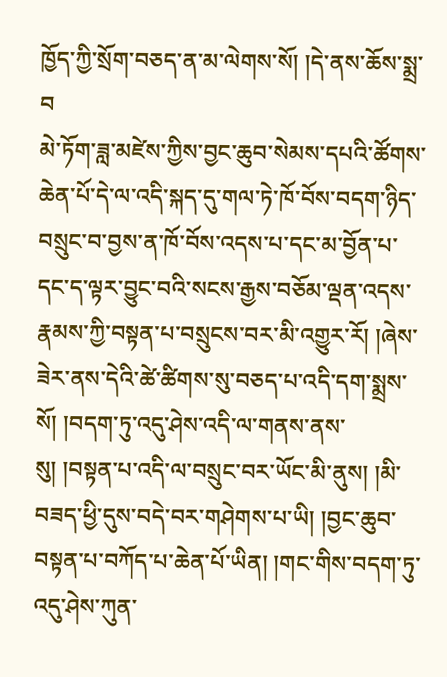ཁྱོད་ཀྱི་སྲོག་བཅད་ན་མ་ལེགས་སོ། །དེ་ནས་ཆོས་སྨྲ་བ
མེ་ཏོག་ཟླ་མཛེས་ཀྱིས་བྱང་ཆུབ་སེམས་དཔའི་ཚོགས་ཆེན་པོ་དེ་ལ་འདི་སྐད་དུ་གལ་ཏེ་ཁོ་བོས་བདག་ཉིད་བསྲུང་བ་བྱས་ན་ཁོ་བོས་འདས་པ་དང་མ་བྱོན་པ་དང་ད་ལྟར་བྱུང་བའི་སངས་རྒྱས་བཅོམ་ལྡན་འདས་རྣམས་ཀྱི་བསྟན་པ་བསྲུངས་བར་མི་འགྱུར་རོ། །ཞེས་ཟེར་ནས་དེའི་ཚེ་ཚིགས་སུ་བཅད་པ་འདི་དག་སྨྲས་སོ། །བདག་ཏུ་འདུ་ཤེས་འདི་ལ་གནས་ནས་སུ། །བསྟན་པ་འདི་ལ་བསྲུང་བར་ཡོང་མི་ནུས། །མི་བཟད་ཕྱི་དུས་བདེ་བར་གཤེགས་པ་ཡི། །བྱང་ཆུབ་བསྟན་པ་བཀོད་པ་ཆེན་པོ་ཡིན། །གང་གིས་བདག་ཏུ་འདུ་ཤེས་ཀུན་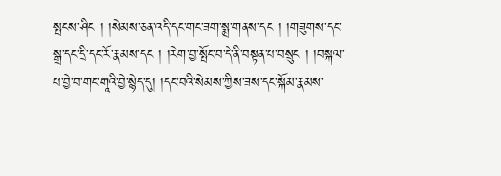སྤངས་ཤིང ། །སེམས་ཅན་འདི་དང་གང་ཟག་སྨྲ་གནས་དང ། །གཟུགས་དང་སྒྲ་དང་དྲི་དང་རོ་རྣམས་དང ། །རེག་བྱ་སྤོང་བ་དེ་ནི་བསྟན་པ་བསྲུང ། །བསྐལ་པ་བྱེ་བ་གང་གཱའི་བྱེ་སྙེད་དུ། །དང་བའི་སེམས་ཀྱིས་ཟས་དང་སྐོམ་རྣམས་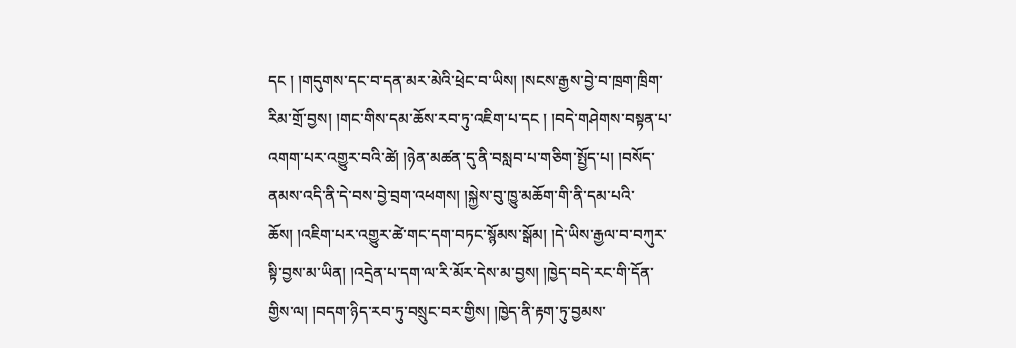དང ། །གདུགས་དང་བ་དན་མར་མེའི་ཕྲེང་བ་ཡིས། །སངས་རྒྱས་བྱེ་བ་ཁྲག་ཁྲིག་རིམ་གྲོ་བྱས། །གང་གིས་དམ་ཆོས་རབ་ཏུ་འཇིག་པ་དང ། །བདེ་གཤེགས་བསྟན་པ་འགག་པར་འགྱུར་བའི་ཚེ། །ཉེན་མཚན་དུ་ནི་བསླབ་པ་གཅིག་སྤྱོད་པ། །བསོད་ནམས་འདི་ནི་དེ་བས་བྱེ་བྲག་འཕགས། །སྐྱེས་བུ་ཁྱུ་མཆོག་གི་ནི་དམ་པའི་ཆོས། །འཇིག་པར་འགྱུར་ཚེ་གང་དག་བཏང་སྙོམས་སྒོམ། །དེ་ཡིས་རྒྱལ་བ་བཀུར་སྟི་བྱས་མ་ཡིན། །འདྲེན་པ་དག་ལ་རི་མོར་དེས་མ་བྱས། །ཁྱེད་བདེ་རང་གི་དོན་གྱིས་ལ། །བདག་ཉིད་རབ་ཏུ་བསྲུང་བར་གྱིས། །ཁྱེད་ནི་རྟག་ཏུ་བྱམས་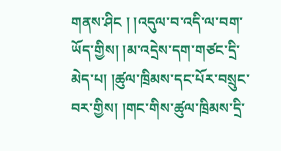གནས་ཤིང ། །འདུལ་བ་འདི་ལ་བག་ཡོད་གྱིས། །མ་འདྲེས་དག་གཙང་དྲི་མེད་པ། །ཚུལ་ཁྲིམས་དང་པོར་བསྲུང་བར་གྱིས། །གང་གིས་ཚུལ་ཁྲིམས་དྲི་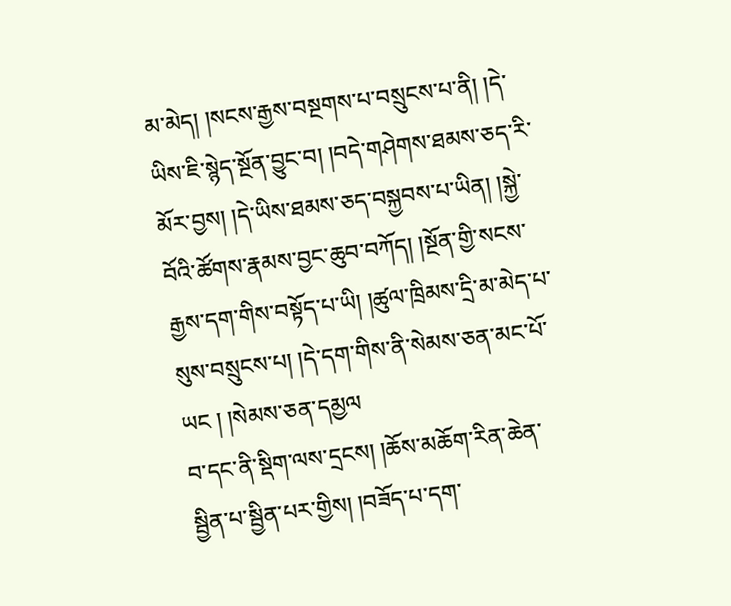མ་མེད། །སངས་རྒྱས་བསྔགས་པ་བསྲུངས་པ་ནི། །དེ་ཡིས་ཇི་སྙེད་སྔོན་བྱུང་བ། །བདེ་གཤེགས་ཐམས་ཅད་རི་མོར་བྱས། །དེ་ཡིས་ཐམས་ཅད་བསྐྱབས་པ་ཡིན། །སྐྱེ་བོའི་ཚོགས་རྣམས་བྱང་ཆུབ་བཀོད། །སྔོན་གྱི་སངས་རྒྱས་དག་གིས་བསྟོད་པ་ཡི། །ཚུལ་ཁྲིམས་དྲི་མ་མེད་པ་སུས་བསྲུངས་པ། །དེ་དག་གིས་ནི་སེམས་ཅན་མང་པོ་ཡང ། །སེམས་ཅན་དམྱལ
བ་དང་ནི་སྡིག་ལས་དྲངས། །ཆོས་མཆོག་རིན་ཆེན་སྦྱིན་པ་སྦྱིན་པར་གྱིས། །བཟོད་པ་དག་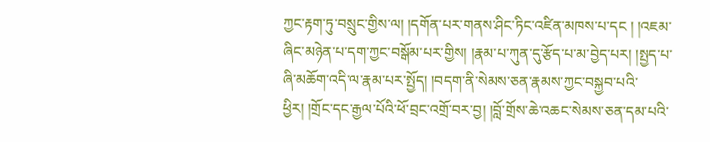ཀྱང་རྟག་ཏུ་བསྲུང་གྱིས་ལ། །དགོན་པར་གནས་ཤིང་ཏིང་འཛིན་མཁས་པ་དང ། །འཇམ་ཞིང་མཉེན་པ་དག་ཀྱང་བསྒོམ་པར་གྱིས། །རྣམ་པ་ཀུན་དུ་རྩོད་པ་མ་བྱེད་པར། །སྤྱད་པ་ཞི་མཆོག་འདི་ལ་རྣམ་པར་སྤྱོད། །བདག་ནི་སེམས་ཅན་རྣམས་ཀྱང་བསྐྱབ་པའི་ཕྱིར། །གྲོང་དང་རྒྱལ་པོའི་ཕོ་བྲང་འགྲོ་བར་བྱ། །བློ་གྲོས་ཆེ་འཆང་སེམས་ཅན་དམ་པའི་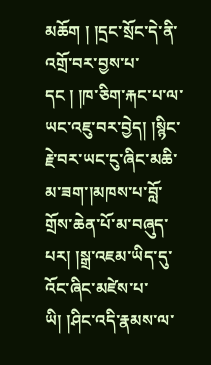མཆོག ། །དྲང་སྲོང་དེ་ནི་འགྲོ་བར་བྱས་པ་དང ། །ཁ་ཅིག་རྐང་པ་ལ་ཡང་འཇུ་བར་བྱེད། །སྙིང་རྗེ་བར་ཡང་ངུ་ཞིང་མཆི་མ་ཟག་།མཁས་པ་བློ་གྲོས་ཆེན་པོ་མ་བཞུད་པར། །སྒྲ་འཇམ་ཡིད་དུ་འོང་ཞིང་མཛེས་པ་ཡི། །ཤིང་འདི་རྣམས་ལ་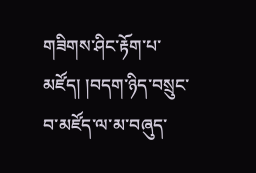གཟིགས་ཤིང་རྟོག་པ་མཛོད། །བདག་ཉིད་བསྲུང་བ་མཛོད་ལ་མ་བཞུད་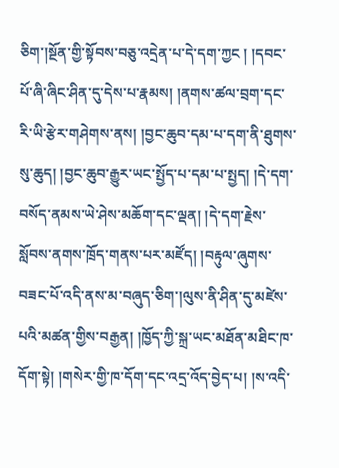ཅིག་།སྔོན་གྱི་སྟོབས་བཅུ་འདྲེན་པ་དེ་དག་ཀྱང ། །དབང་པོ་ཞི་ཞིང་ཤིན་དུ་དེས་པ་རྣམས། །ནགས་ཚལ་བྲག་དང་རི་ཡི་རྩེར་གཤེགས་ནས། །བྱང་ཆུབ་དམ་པ་དག་ནི་ཐུགས་སུ་ཆུད། །བྱང་ཆུབ་རྒྱུར་ཡང་སྤྱོད་པ་དམ་པ་སྤྱད། །དེ་དག་བསོད་ནམས་ཡེ་ཤེས་མཆོག་དང་ལྡན། །དེ་དག་རྗེས་སློབས་ནགས་ཁྲོད་གནས་པར་མཛོད། །བརྟུལ་ཞུགས་བཟང་པོ་འདི་ནས་མ་བཞུད་ཅིག་།ལུས་ནི་ཤིན་དུ་མཛེས་པའི་མཚན་གྱིས་བརྒྱན། །ཁྱོད་ཀྱི་སྐྲ་ཡང་མཐོན་མཐིང་ཁ་དོག་སྟེ། །གསེར་གྱི་ཁ་དོག་དང་འདྲ་འོད་བྱེད་པ། །ས་འདི་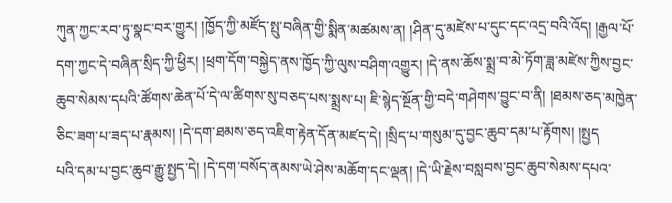ཀུན་ཀྱང་རབ་ཏུ་སྣང་བར་གྱུར། །ཁྱོད་ཀྱི་མཛོད་སྤུ་བཞིན་གྱི་སྨིན་མཚམས་ན། །ཤིན་དུ་མཛེས་པ་དུང་དང་འདྲ་བའི་འོད། །རྒྱལ་པོ་དག་ཀྱང་དེ་བཞིན་སྲིད་ཀྱི་ཕྱིར། །ཕྲག་དོག་བསྐྱེད་ནས་ཁྱོད་ཀྱི་ལུས་བཤིག་འགྱུར། །དེ་ནས་ཆོས་སྨྲ་བ་མེ་ཏོག་ཟླ་མཛེས་ཀྱིས་བྱང་ཆུབ་སེམས་དཔའི་ཚོགས་ཆེན་པོ་དེ་ལ་ཚིགས་སུ་བཅད་པས་སྨྲས་པ། ཇི་སྙེད་སྔོན་གྱི་བདེ་གཤེགས་བྱུང་བ་ནི། །ཐམས་ཅད་མཁྱེན་ཅིང་ཟག་པ་ཟད་པ་རྣམས། །དེ་དག་ཐམས་ཅད་འཇིག་རྟེན་དོན་མཛད་དེ། །སྲིད་པ་གསུམ་དུ་བྱང་ཆུབ་དམ་པ་རྟོགས། །སྤྱད
པའི་དམ་པ་བྱང་ཆུབ་རྒྱུ་སྤྱད་དེ། །དེ་དག་བསོད་ནམས་ཡེ་ཤེས་མཆོག་དང་ལྡན། །དེ་ཡི་རྗེས་བསླབས་བྱང་ཆུབ་སེམས་དཔའ་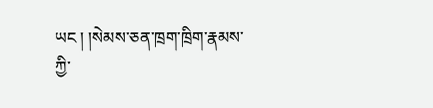ཡང ། །སེམས་ཅན་ཁྲག་ཁྲིག་རྣམས་ཀྱི་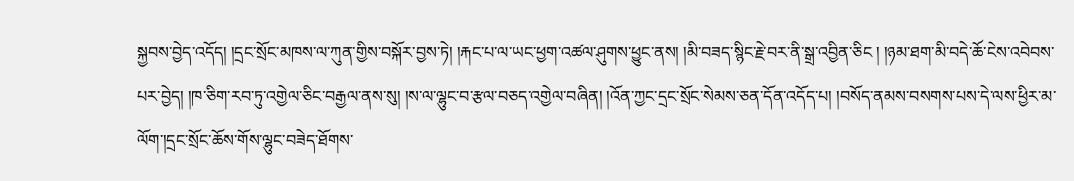སྐྱབས་བྱེད་འདོད། །དྲང་སྲོང་མཁས་ལ་ཀུན་གྱིས་བསྐོར་བྱས་ཏེ། །རྐང་པ་ལ་ཡང་ཕྱག་འཚལ་ཤུགས་ཕྱུང་ནས། །མི་བཟད་སྙིང་རྗེ་བར་ནི་སྒྲ་འབྱིན་ཅིང ། །ཉམ་ཐག་མི་བདེ་ཆོ་ངེས་འབེབས་པར་བྱེད། །ཁ་ཅིག་རབ་ཏུ་འགྱེལ་ཅིང་བརྒྱལ་ནས་སུ། །ས་ལ་ལྷུང་བ་རྩལ་བཅད་འགྱེལ་བཞིན། །འོན་ཀྱང་དྲང་སྲོང་སེམས་ཅན་དོན་འདོད་པ། །བསོད་ནམས་བསགས་པས་དེ་ལས་ཕྱིར་མ་ལོག་།དྲང་སྲོང་ཆོས་གོས་ལྷུང་བཟེད་ཐོགས་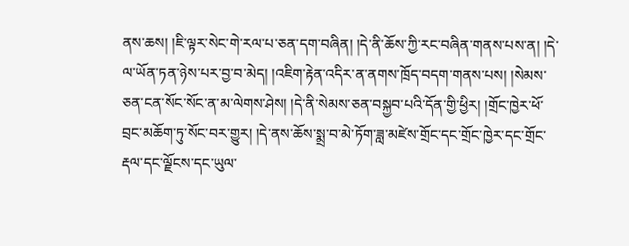ནས་ཆས། །ཇི་ལྟར་སེང་གེ་རལ་པ་ཅན་དག་བཞིན། །དེ་ནི་ཆོས་ཀྱི་རང་བཞིན་གནས་པས་ན། །དེ་ལ་ཡོན་ཏན་ཉེས་པར་བྱ་བ་མེད། །འཇིག་རྟེན་འདིར་ན་ནགས་ཁྲོད་བདག་གནས་པས། །སེམས་ཅན་ངན་སོང་སོང་ན་མ་ལེགས་ཤེས། །དེ་ནི་སེམས་ཅན་བསྐྱབ་པའི་དོན་གྱི་ཕྱིར། །གྲོང་ཁྱེར་ཕོ་བྲང་མཆོག་ཏུ་སོང་བར་གྱུར། །དེ་ནས་ཆོས་སྨྲ་བ་མེ་ཏོག་ཟླ་མཛེས་གྲོང་དང་གྲོང་ཁྱེར་དང་གྲོང་རྡལ་དང་ལྗོངས་དང་ཡུལ་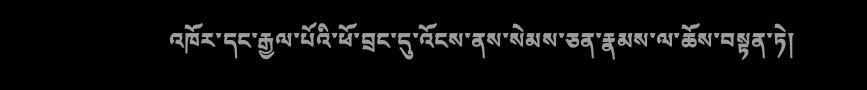འཁོར་དང་རྒྱལ་པོའི་ཕོ་བྲང་དུ་འོངས་ནས་སེམས་ཅན་རྣམས་ལ་ཆོས་བསྟན་ཏེ།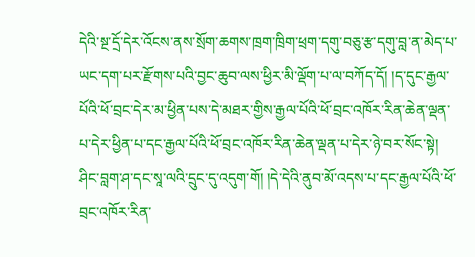དེའི་སྔ་དྲོ་དེར་འོངས་ནས་སྲོག་ཆགས་ཁྲག་ཁྲིག་ཕྲག་དགུ་བཅུ་རྩ་དགུ་བླ་ན་མེད་པ་ཡང་དག་པར་རྫོགས་པའི་བྱང་ཆུབ་ལས་ཕྱིར་མི་ལྡོག་པ་ལ་བཀོད་དོ། །ད་དུང་རྒྱལ་པོའི་ཕོ་བྲང་དེར་མ་ཕྱིན་པས་དེ་མཐར་གྱིས་རྒྱལ་པོའི་ཕོ་བྲང་འཁོར་རིན་ཆེན་ལྡན་པ་དེར་ཕྱིན་པ་དང་རྒྱལ་པོའི་ཕོ་བྲང་འཁོར་རིན་ཆེན་ལྡན་པ་དེར་ཉེ་བར་སོང་སྟེ། ཤིང་བླག་ཤ་དང་སཱ་ལའི་དྲུང་དུ་འདུག་གོ། །དེ་དེའི་ནུབ་མོ་འདས་པ་དང་རྒྱལ་པོའི་ཕོ་བྲང་འཁོར་རིན་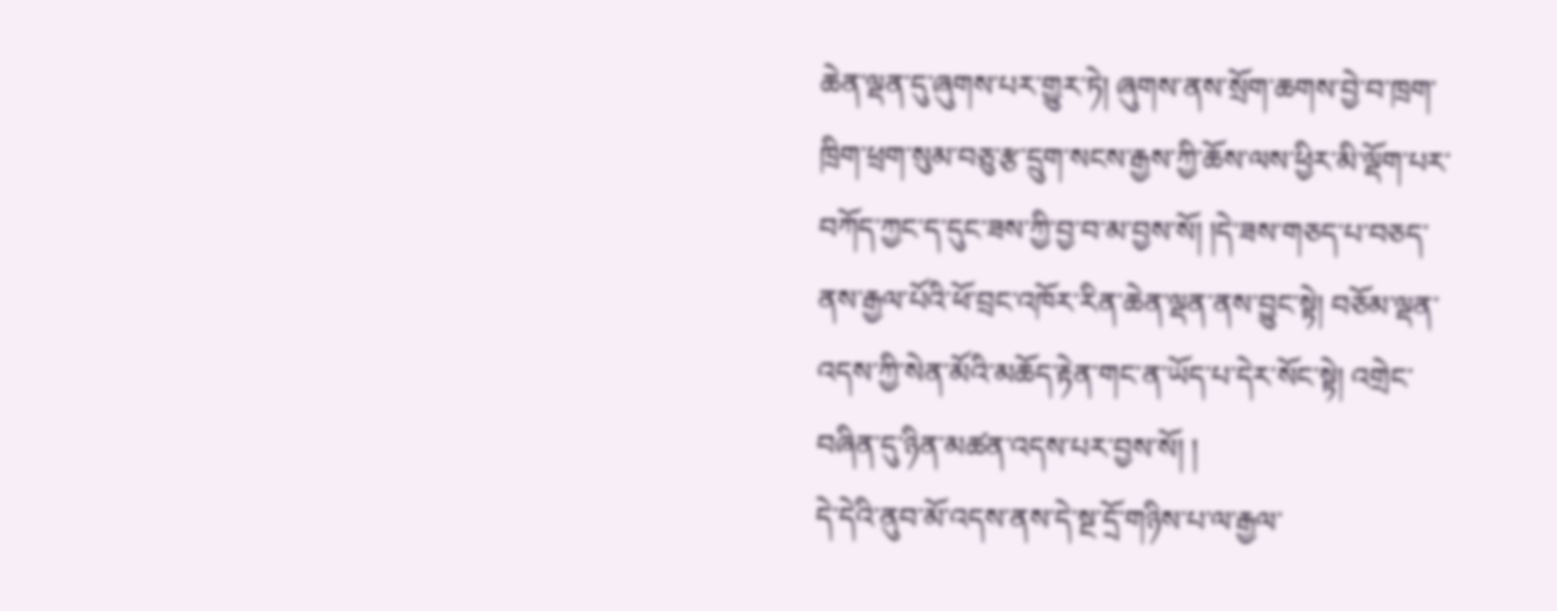ཆེན་ལྡན་དུ་ཞུགས་པར་གྱུར་ཏེ། ཞུགས་ནས་སྲོག་ཆགས་བྱེ་བ་ཁྲག་ཁྲིག་ཕྲག་སུམ་བཅུ་རྩ་དྲུག་སངས་རྒྱས་ཀྱི་ཆོས་ལས་ཕྱིར་མི་ལྡོག་པར་བཀོད་ཀྱང་ད་དུང་ཟས་ཀྱི་བྱ་བ་མ་བྱས་སོ། །དེ་ཟས་གཅད་པ་བཅད་ནས་རྒྱལ་པོའི་ཕོ་བྲང་འཁོར་རིན་ཆེན་ལྡན་ནས་བྱུང་སྟེ། བཅོམ་ལྡན་འདས་ཀྱི་སེན་མོའི་མཆོད་རྟེན་གང་ན་ཡོད་པ་དེར་སོང་སྟེ། འགྲེང་བཞིན་དུ་ཉིན་མཚན་འདས་པར་བྱས་སོ། །
དེ་དེའི་ནུབ་མོ་འདས་ནས་དེ་སྔ་དྲོ་གཉིས་པ་ལ་རྒྱལ་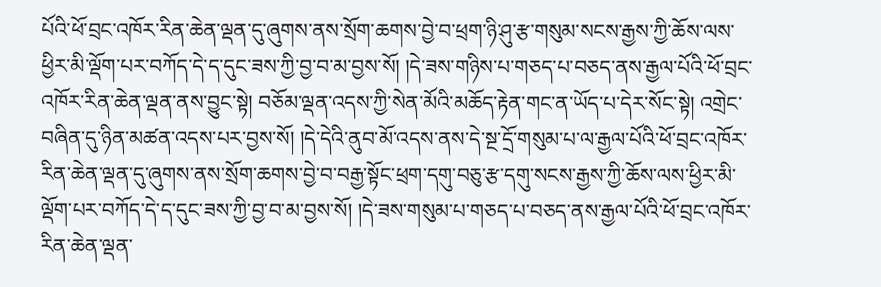པོའི་ཕོ་བྲང་འཁོར་རིན་ཆེན་ལྡན་དུ་ཞུགས་ནས་སྲོག་ཆགས་བྱེ་བ་ཕྲག་ཉི་ཤུ་རྩ་གསུམ་སངས་རྒྱས་ཀྱི་ཆོས་ལས་ཕྱིར་མི་ལྡོག་པར་བཀོད་དེ་ད་དུང་ཟས་ཀྱི་བྱ་བ་མ་བྱས་སོ། །དེ་ཟས་གཉིས་པ་གཅད་པ་བཅད་ནས་རྒྱལ་པོའི་ཕོ་བྲང་འཁོར་རིན་ཆེན་ལྡན་ནས་བྱུང་སྟེ། བཅོམ་ལྡན་འདས་ཀྱི་སེན་མོའི་མཆོད་རྟེན་གང་ན་ཡོད་པ་དེར་སོང་སྟེ། འགྲེང་བཞིན་དུ་ཉིན་མཚན་འདས་པར་བྱས་སོ། །དེ་དེའི་ནུབ་མོ་འདས་ནས་དེ་སྔ་དྲོ་གསུམ་པ་ལ་རྒྱལ་པོའི་ཕོ་བྲང་འཁོར་རིན་ཆེན་ལྡན་དུ་ཞུགས་ནས་སྲོག་ཆགས་བྱེ་བ་བརྒྱ་སྟོང་ཕྲག་དགུ་བཅུ་རྩ་དགུ་སངས་རྒྱས་ཀྱི་ཆོས་ལས་ཕྱིར་མི་ལྡོག་པར་བཀོད་དེ་ད་དུང་ཟས་ཀྱི་བྱ་བ་མ་བྱས་སོ། །དེ་ཟས་གསུམ་པ་གཅད་པ་བཅད་ནས་རྒྱལ་པོའི་ཕོ་བྲང་འཁོར་རིན་ཆེན་ལྡན་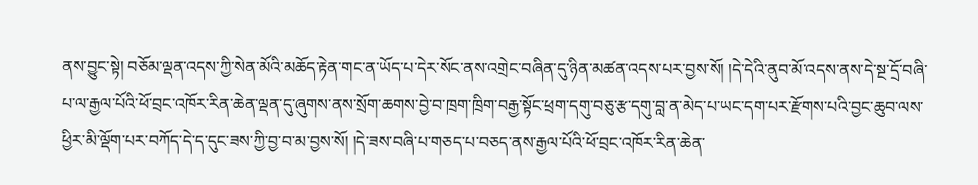ནས་བྱུང་སྟེ། བཅོམ་ལྡན་འདས་ཀྱི་སེན་མོའི་མཆོད་རྟེན་གང་ན་ཡོད་པ་དེར་སོང་ནས་འགྲེང་བཞིན་དུ་ཉིན་མཚན་འདས་པར་བྱས་སོ། །དེ་དེའི་ནུབ་མོ་འདས་ནས་དེ་སྔ་དྲོ་བཞི་པ་ལ་རྒྱལ་པོའི་ཕོ་བྲང་འཁོར་རིན་ཆེན་ལྡན་དུ་ཞུགས་ནས་སྲོག་ཆགས་བྱེ་བ་ཁྲག་ཁྲིག་བརྒྱ་སྟོང་ཕྲག་དགུ་བཅུ་རྩ་དགུ་བླ་ན་མེད་པ་ཡང་དག་པར་རྫོགས་པའི་བྱང་ཆུབ་ལས་ཕྱིར་མི་ལྡོག་པར་བཀོད་དེ་ད་དུང་ཟས་ཀྱི་བྱ་བ་མ་བྱས་སོ། །དེ་ཟས་བཞི་པ་གཅད་པ་བཅད་ནས་རྒྱལ་པོའི་ཕོ་བྲང་འཁོར་རིན་ཆེན་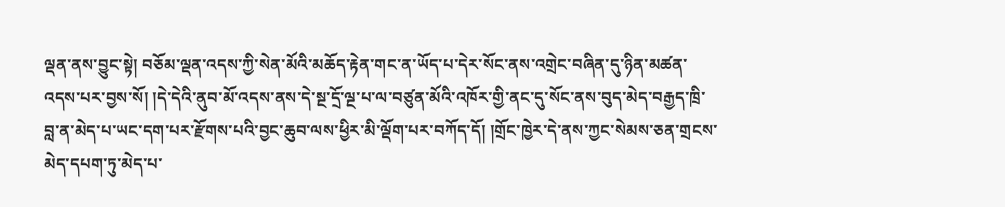ལྡན་ནས་བྱུང་སྟེ། བཅོམ་ལྡན་འདས་ཀྱི་སེན་མོའི་མཆོད་རྟེན་གང་ན་ཡོད་པ་དེར་སོང་ནས་འགྲེང་བཞིན་དུ་ཉིན་མཚན་འདས་པར་བྱས་སོ། །དེ་དེའི་ནུབ་མོ་འདས་ནས་དེ་སྔ་དྲོ་ལྔ་པ་ལ་བཙུན་མོའི་འཁོར་གྱི་ནང་དུ་སོང་ནས་བུད་མེད་བརྒྱད་ཁྲི་བླ་ན་མེད་པ་ཡང་དག་པར་རྫོགས་པའི་བྱང་ཆུབ་ལས་ཕྱིར་མི་ལྡོག་པར་བཀོད་དོ། །གྲོང་ཁྱེར་དེ་ནས་ཀྱང་སེམས་ཅན་གྲངས་མེད་དཔག་ཏུ་མེད་པ་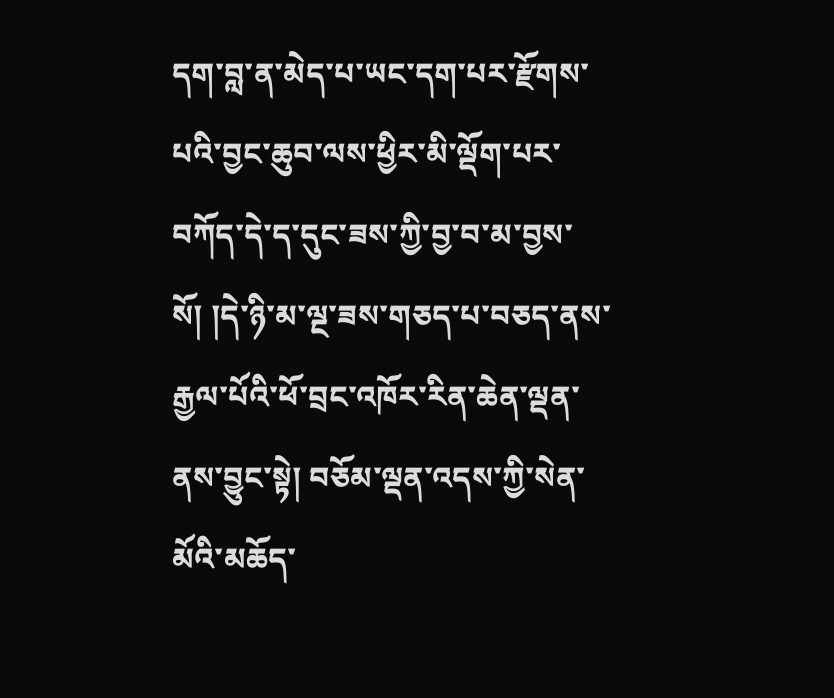དག་བླ་ན་མེད་པ་ཡང་དག་པར་རྫོགས་པའི་བྱང་ཆུབ་ལས་ཕྱིར་མི་ལྡོག་པར་བཀོད་དེ་ད་དུང་ཟས་ཀྱི་བྱ་བ་མ་བྱས་སོ། །དེ་ཉི་མ་ལྔ་ཟས་གཅད་པ་བཅད་ནས་རྒྱལ་པོའི་ཕོ་བྲང་འཁོར་རིན་ཆེན་ལྡན་ནས་བྱུང་སྟེ། བཅོམ་ལྡན་འདས་ཀྱི་སེན་མོའི་མཆོད་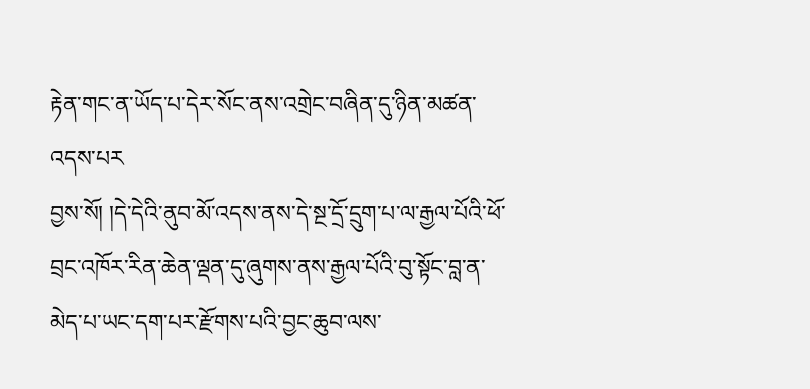རྟེན་གང་ན་ཡོད་པ་དེར་སོང་ནས་འགྲེང་བཞིན་དུ་ཉིན་མཚན་འདས་པར
བྱས་སོ། །དེ་དེའི་ནུབ་མོ་འདས་ནས་དེ་སྔ་དྲོ་དྲུག་པ་ལ་རྒྱལ་པོའི་ཕོ་བྲང་འཁོར་རིན་ཆེན་ལྡན་དུ་ཞུགས་ནས་རྒྱལ་པོའི་བུ་སྟོང་བླ་ན་མེད་པ་ཡང་དག་པར་རྫོགས་པའི་བྱང་ཆུབ་ལས་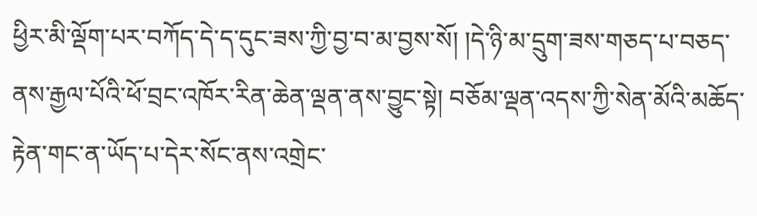ཕྱིར་མི་ལྡོག་པར་བཀོད་དེ་ད་དུང་ཟས་ཀྱི་བྱ་བ་མ་བྱས་སོ། །དེ་ཉི་མ་དྲུག་ཟས་གཅད་པ་བཅད་ནས་རྒྱལ་པོའི་ཕོ་བྲང་འཁོར་རིན་ཆེན་ལྡན་ནས་བྱུང་སྟེ། བཅོམ་ལྡན་འདས་ཀྱི་སེན་མོའི་མཆོད་རྟེན་གང་ན་ཡོད་པ་དེར་སོང་ནས་འགྲེང་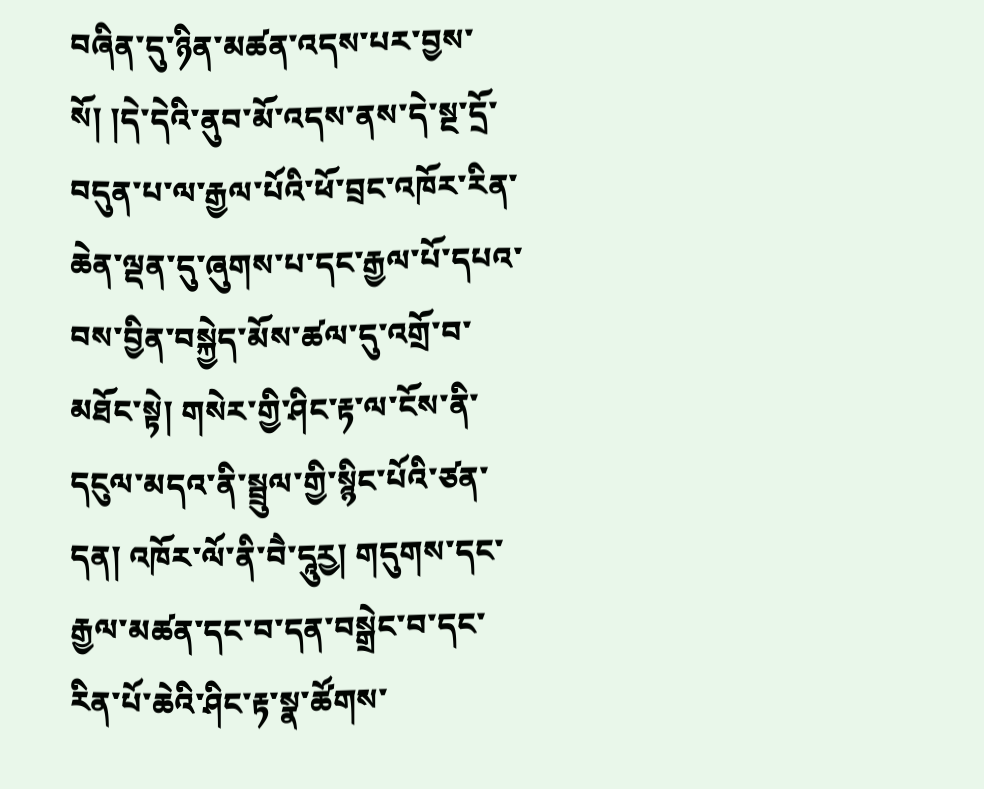བཞིན་དུ་ཉིན་མཚན་འདས་པར་བྱས་སོ། །དེ་དེའི་ནུབ་མོ་འདས་ནས་དེ་སྔ་དྲོ་བདུན་པ་ལ་རྒྱལ་པོའི་ཕོ་བྲང་འཁོར་རིན་ཆེན་ལྡན་དུ་ཞུགས་པ་དང་རྒྱལ་པོ་དཔའ་བས་བྱིན་བསྐྱེད་མོས་ཚལ་དུ་འགྲོ་བ་མཐོང་སྟེ། གསེར་གྱི་ཤིང་རྟ་ལ་ངོས་ནི་དངུལ་མདའ་ནི་སྦྲུལ་གྱི་སྙིང་པོའི་ཙན་དན། འཁོར་ལོ་ནི་བཻ་དཱུརྱ། གདུགས་དང་རྒྱལ་མཚན་དང་བ་དན་བསྒྲེང་བ་དང་རིན་པོ་ཆེའི་ཤིང་རྟ་སྣ་ཚོགས་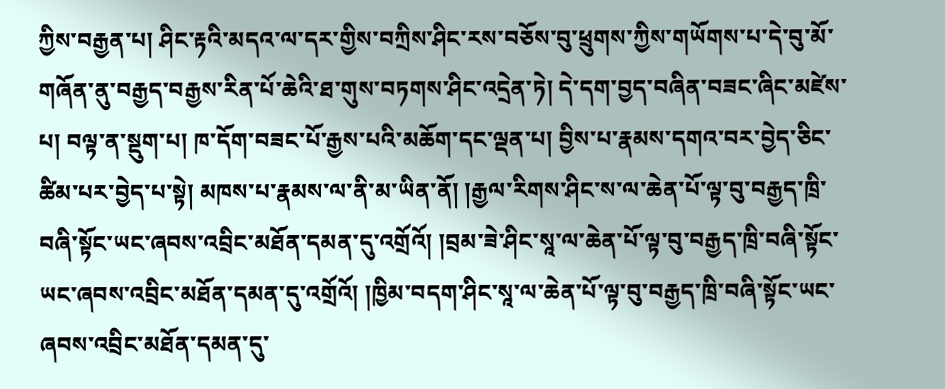ཀྱིས་བརྒྱན་པ། ཤིང་རྟའི་མདའ་ལ་དར་གྱིས་བཀྲིས་ཤིང་རས་བཅོས་བུ་ཕྲུགས་ཀྱིས་གཡོགས་པ་དེ་བུ་མོ་གཞོན་ནུ་བརྒྱད་བརྒྱས་རིན་པོ་ཆེའི་ཐ་གུས་བཏགས་ཤིང་འདྲེན་ཏེ། དེ་དག་བྱད་བཞིན་བཟང་ཞིང་མཛེས་པ། བལྟ་ན་སྡུག་པ། ཁ་དོག་བཟང་པོ་རྒྱས་པའི་མཆོག་དང་ལྡན་པ། བྱིས་པ་རྣམས་དགའ་བར་བྱེད་ཅིང་ཚིམ་པར་བྱེད་པ་སྟེ། མཁས་པ་རྣམས་ལ་ནི་མ་ཡིན་ནོ། །རྒྱལ་རིགས་ཤིང་ས་ལ་ཆེན་པོ་ལྟ་བུ་བརྒྱད་ཁྲི་བཞི་སྟོང་ཡང་ཞབས་འབྲིང་མཐོན་དམན་དུ་འགྲོའོ། །བྲམ་ཟེ་ཤིང་སཱ་ལ་ཆེན་པོ་ལྟ་བུ་བརྒྱད་ཁྲི་བཞི་སྟོང་ཡང་ཞབས་འབྲིང་མཐོན་དམན་དུ་འགྲོའོ། །ཁྱིམ་བདག་ཤིང་སཱ་ལ་ཆེན་པོ་ལྟ་བུ་བརྒྱད་ཁྲི་བཞི་སྟོང་ཡང་ཞབས་འབྲིང་མཐོན་དམན་དུ་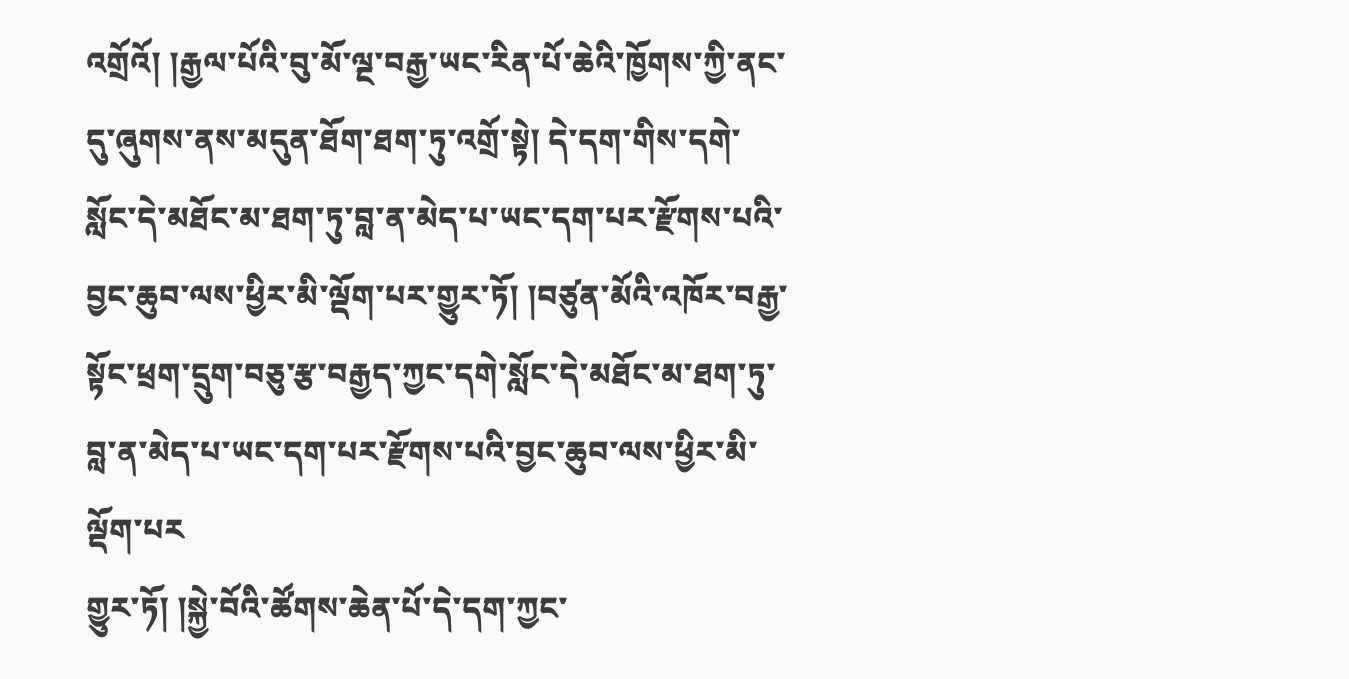འགྲོའོ། །རྒྱལ་པོའི་བུ་མོ་ལྔ་བརྒྱ་ཡང་རིན་པོ་ཆེའི་ཁྱོགས་ཀྱི་ནང་དུ་ཞུགས་ནས་མདུན་ཐོག་ཐག་ཏུ་འགྲོ་སྟེ། དེ་དག་གིས་དགེ་སློང་དེ་མཐོང་མ་ཐག་ཏུ་བླ་ན་མེད་པ་ཡང་དག་པར་རྫོགས་པའི་བྱང་ཆུབ་ལས་ཕྱིར་མི་ལྡོག་པར་གྱུར་ཏོ། །བཙུན་མོའི་འཁོར་བརྒྱ་སྟོང་ཕྲག་དྲུག་བཅུ་རྩ་བརྒྱད་ཀྱང་དགེ་སློང་དེ་མཐོང་མ་ཐག་ཏུ་བླ་ན་མེད་པ་ཡང་དག་པར་རྫོགས་པའི་བྱང་ཆུབ་ལས་ཕྱིར་མི་ལྡོག་པར
གྱུར་ཏོ། །སྐྱེ་བོའི་ཚོགས་ཆེན་པོ་དེ་དག་ཀྱང་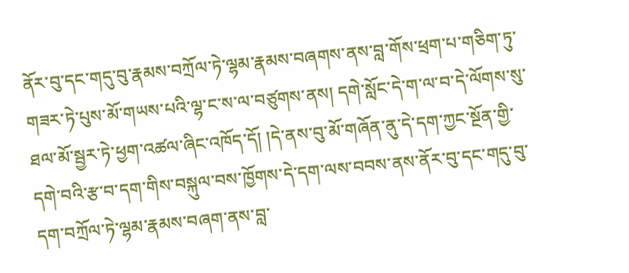ནོར་བུ་དང་གདུ་བུ་རྣམས་བཀྲོལ་ཏེ་ལྷམ་རྣམས་བཞགས་ནས་བླ་གོས་ཕྲག་པ་གཅིག་ཏུ་གཟར་ཏེ་པུས་མོ་གཡས་པའི་ལྷ་ང་ས་ལ་བཙུགས་ནས། དགེ་སློང་དེ་ག་ལ་བ་དེ་ལོགས་སུ་ཐལ་མོ་སྦྱར་ཏེ་ཕྱག་འཚལ་ཞིང་འཁོད་དོ། །དེ་ནས་བུ་མོ་གཞོན་ནུ་དེ་དག་ཀྱང་སྔོན་གྱི་དགེ་བའི་རྩ་བ་དག་གིས་བསྐུལ་བས་ཁྱོགས་དེ་དག་ལས་བབས་ནས་ནོར་བུ་དང་གདུ་བུ་དག་བཀྲོལ་ཏེ་ལྷམ་རྣམས་བཞག་ནས་བླ་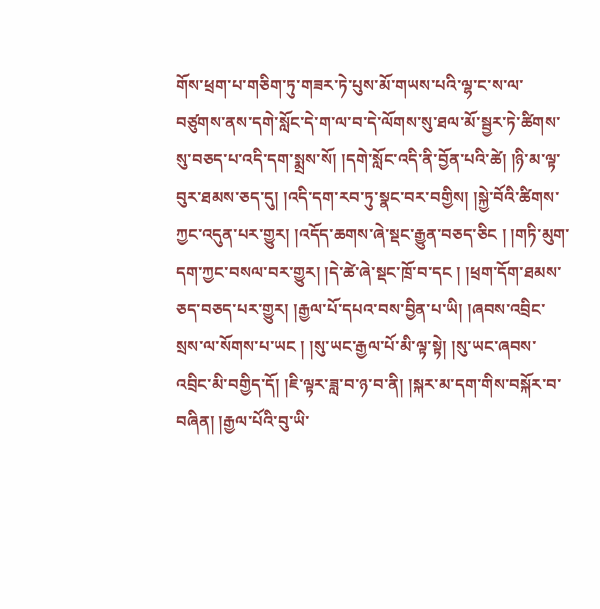གོས་ཕྲག་པ་གཅིག་ཏུ་གཟར་ཏེ་པུས་མོ་གཡས་པའི་ལྷ་ང་ས་ལ་བཙུགས་ནས་དགེ་སློང་དེ་ག་ལ་བ་དེ་ལོགས་སུ་ཐལ་མོ་སྦྱར་ཏེ་ཚིགས་སུ་བཅད་པ་འདི་དག་སྨྲས་སོ། །དགེ་སློང་འདི་ནི་བྱོན་པའི་ཚེ། །ཉི་མ་ལྟ་བུར་ཐམས་ཅད་དུ། །འདི་དག་རབ་ཏུ་སྣང་བར་བགྱིས། །སྐྱེ་བོའི་ཚིགས་ཀྱང་འདུན་པར་གྱུར། །འདོད་ཆགས་ཞེ་སྡང་རྒྱུན་བཅད་ཅིང ། །གཏི་མུག་དག་ཀྱང་བསལ་བར་གྱུར། །དེ་ཚེ་ཞེ་སྡང་ཁྲོ་བ་དང ། །ཕྲག་དོག་ཐམས་ཅད་བཅད་པར་གྱུར། །རྒྱལ་པོ་དཔའ་བས་བྱིན་པ་ཡི། །ཞབས་འབྲིང་སྲས་ལ་སོགས་པ་ཡང ། །སུ་ཡང་རྒྱལ་པོ་མི་ལྟ་སྟེ། །སུ་ཡང་ཞབས་འབྲིང་མི་བགྱིད་དོ། །ཇི་ལྟར་ཟླ་བ་ཉ་བ་ནི། །སྐར་མ་དག་གིས་བསྐོར་བ་བཞིན། །རྒྱལ་པོའི་བུ་ཡི་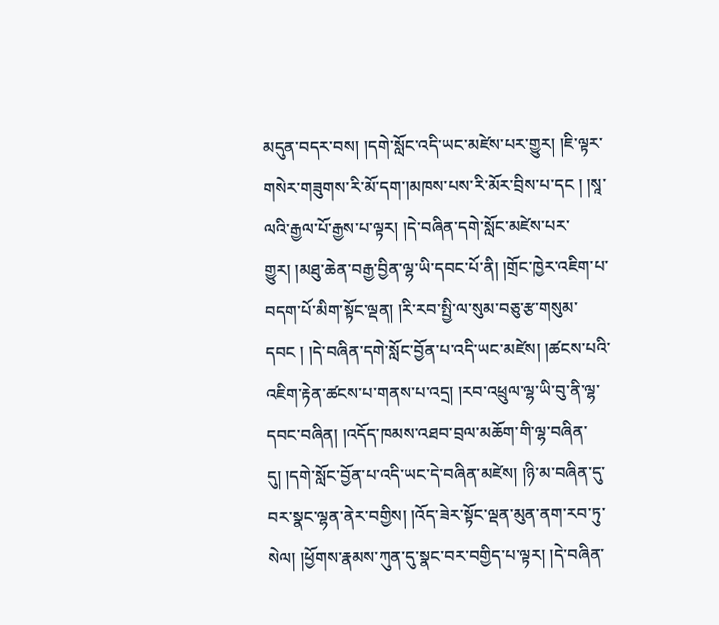མདུན་བདར་བས། །དགེ་སློང་འདི་ཡང་མཛེས་པར་གྱུར། །ཇི་ལྟར་གསེར་གཟུགས་རི་མོ་དག་།མཁས་པས་རི་མོར་བྲིས་པ་དང ། །སཱ་ལའི་རྒྱལ་པོ་རྒྱས་པ་ལྟར། །དེ་བཞིན་དགེ་སློང་མཛེས་པར་གྱུར། །མཐུ་ཆེན་བརྒྱ་བྱིན་ལྷ་ཡི་དབང་པོ་ནི། །གྲོང་ཁྱེར་འཇིག་པ་བདག་པོ་མིག་སྟོང་ལྡན། །རི་རབ་སྤྱི་ལ་སུམ་བཅུ་རྩ་གསུམ་དབང ། །དེ་བཞིན་དགེ་སློང་བྱོན་པ་འདི་ཡང་མཛེས། །ཚངས་པའི་འཇིག་རྟེན་ཚངས་པ་གནས་པ་འདྲ། །རབ་འཕྲུལ་ལྷ་ཡི་བུ་ནི་ལྷ་དབང་བཞིན། །འདོད་ཁམས་འཐབ་བྲལ་མཆོག་གི་ལྷ་བཞིན་དུ། །དགེ་སློང་བྱོན་པ་འདི་ཡང་དེ་བཞིན་མཛེས། །ཉི་མ་བཞིན་དུ་བར་སྣང་ལྷན་ནེར་བགྱིས། །འོད་ཟེར་སྟོང་ལྡན་མུན་ནག་རབ་ཏུ་སེལ། །ཕྱོགས་རྣམས་ཀུན་དུ་སྣང་བར་བགྱིད་པ་ལྟར། །དེ་བཞིན་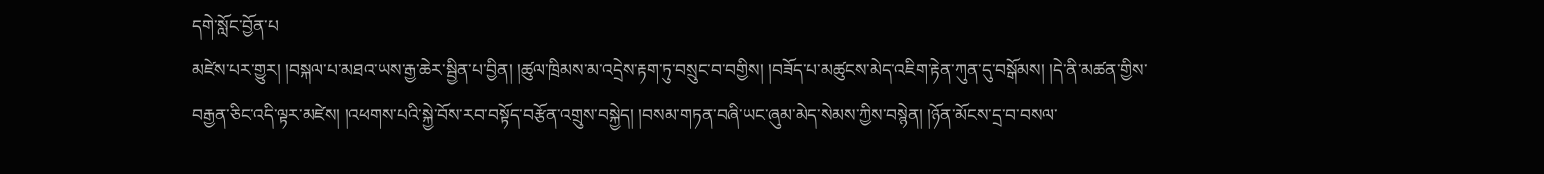དགེ་སློང་བྱོན་པ
མཛེས་པར་གྱུར། །བསྐལ་པ་མཐའ་ཡས་རྒྱ་ཆེར་སྦྱིན་པ་བྱིན། །ཚུལ་ཁྲིམས་མ་འདྲེས་རྟག་ཏུ་བསྲུང་བ་བགྱིས། །བཟོད་པ་མཚུངས་མེད་འཇིག་རྟེན་ཀུན་དུ་བསྒོམས། །དེ་ནི་མཚན་གྱིས་བརྒྱན་ཅིང་འདི་ལྟར་མཛེས། །འཕགས་པའི་སྐྱེ་བོས་རབ་བསྟོད་བརྩོན་འགྲུས་བསྐྱེད། །བསམ་གཏན་བཞི་ཡང་ཞུམ་མེད་སེམས་ཀྱིས་བསྙེན། །ཉོན་མོངས་དྲ་བ་བསལ་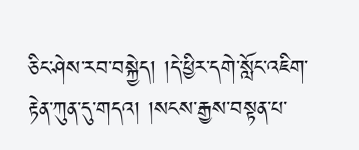ཅིང་ཤེས་རབ་བསྐྱེད། །དེ་ཕྱིར་དགེ་སློང་འཇིག་རྟེན་ཀུན་དུ་གདའ། །སངས་རྒྱས་བསྟན་པ་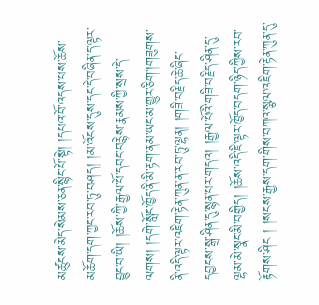མཚུངས་མེད་སེམས་ཅན་སྙིང་པོ་སྟེ། །དཔའ་བོ་འདས་པས་ཆོས་མཆོག་དག་ཀྱང་རབ་ཏུ་བཤད། །མ་འོངས་དུས་དང་དེ་བཞིན་ད་ལྟར་བྱུང་བ་ཡི། །ཆོས་ཀྱི་རྒྱལ་པོ་དབང་བརྙེས་རྣམས་ཀྱི་སྲས་དེ་ལགས། །དགེ་སློང་ཁྱོད་ནི་མི་རྟག་ནམ་ཡང་མ་གྱུར་ཅིག་།གཟུགས་ནི་འདི་ལྟར་འཇིག་རྟེན་ཀུན་ན་རབ་ཏུ་ལྷན། །གཟི་བརྗིད་ཆེ་ཞིང་དབྱངས་སྒྲ་ཤིན་དུ་སྙན་པར་གདའ། །རྒྱལ་པོའི་གཟི་བརྗིད་ཤིན་དུ་ལྷམ་མེ་སྣང་མི་བགྱིད། །ཆོས་འདི་ཇི་ལྟར་ཁྱོད་བདག་ཉིད་ཀྱིས་རབ་རྟོགས་ཤིང ། །སངས་རྒྱས་དག་གིས་བཀའ་སྩལ་འཇིག་རྟེན་ཀུན་དུ་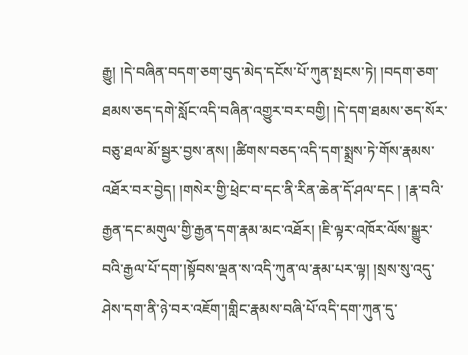རྒྱུ། །དེ་བཞིན་བདག་ཅག་བུད་མེད་དངོས་པོ་ཀུན་སྤངས་ཏེ། །བདག་ཅག་ཐམས་ཅད་དགེ་སློང་འདི་བཞིན་འགྱུར་བར་བགྱི། །དེ་དག་ཐམས་ཅད་སོར་བཅུ་ཐལ་མོ་སྦྱར་བྱས་ནས། །ཚིགས་བཅད་འདི་དག་སྨྲས་ཏེ་གོས་རྣམས་འཐོར་བར་བྱེད། །གསེར་གྱི་ཕྲེང་བ་དང་ནི་རིན་ཆེན་དོ་ཤལ་དང ། །རྣ་བའི་རྒྱན་དང་མགུལ་གྱི་རྒྱན་དག་རྣམ་མང་འཐོར། །ཇི་ལྟར་འཁོར་ལོས་སྒྱུར་བའི་རྒྱལ་པོ་དག་།སྟོབས་ལྡན་ས་འདི་ཀུན་ལ་རྣམ་པར་ལྟ། །སྲས་སུ་འདུ་ཤེས་དག་ནི་ཉེ་བར་འཇོག་།གླིང་རྣམས་བཞི་པོ་འདི་དག་ཀུན་དུ་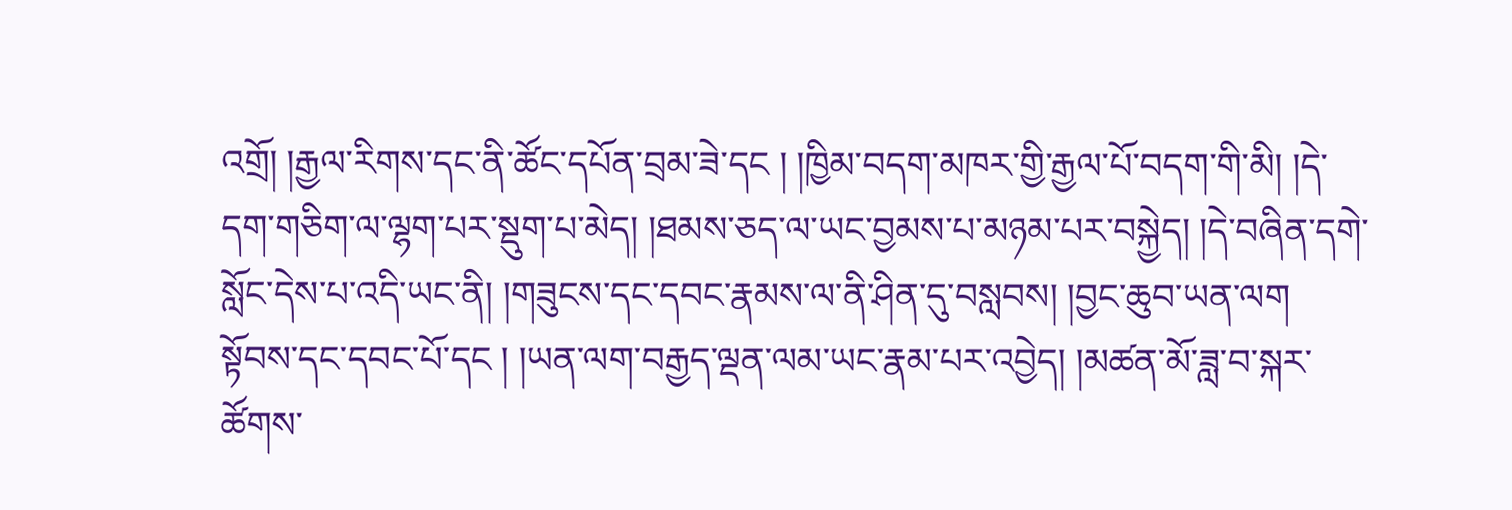འགྲོ། །རྒྱལ་རིགས་དང་ནི་ཚོང་དཔོན་བྲམ་ཟེ་དང ། །ཁྱིམ་བདག་མཁར་གྱི་རྒྱལ་པོ་བདག་གི་མི། །དེ་དག་གཅིག་ལ་ལྷག་པར་སྡུག་པ་མེད། །ཐམས་ཅད་ལ་ཡང་བྱམས་པ་མཉམ་པར་བསྐྱེད། །དེ་བཞིན་དགེ་སློང་དེས་པ་འདི་ཡང་ནི། །གཟུངས་དང་དབང་རྣམས་ལ་ནི་ཤིན་དུ་བསླབས། །བྱང་ཆུབ་ཡན་ལག
སྟོབས་དང་དབང་པོ་དང ། །ཡན་ལག་བརྒྱད་ལྡན་ལམ་ཡང་རྣམ་པར་འབྱེད། །མཚན་མོ་ཟླ་བ་སྐར་ཚོགས་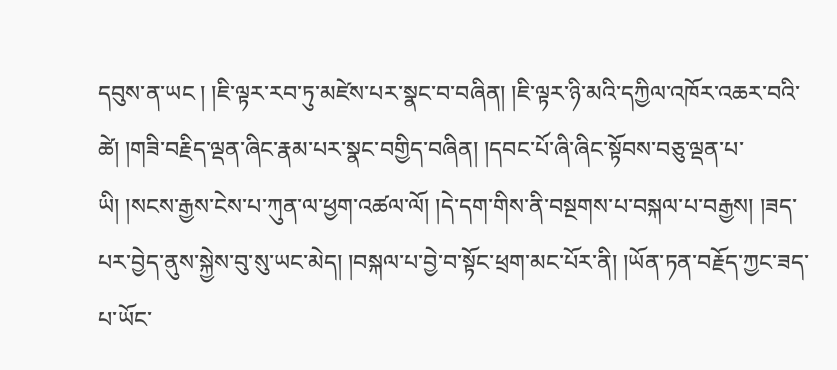དབུས་ན་ཡང ། །ཇི་ལྟར་རབ་ཏུ་མཛེས་པར་སྣང་བ་བཞིན། །ཇི་ལྟར་ཉི་མའི་དཀྱིལ་འཁོར་འཆར་བའི་ཚེ། །གཟི་བརྗིད་ལྡན་ཞིང་རྣམ་པར་སྣང་བགྱིད་བཞིན། །དབང་པོ་ཞི་ཞིང་སྟོབས་བཅུ་ལྡན་པ་ཡི། །སངས་རྒྱས་ངེས་པ་ཀུན་ལ་ཕྱག་འཚལ་ལོ། །དེ་དག་གིས་ནི་བསྔགས་པ་བསྐལ་པ་བརྒྱས། །ཟད་པར་བྱེད་ནུས་སྐྱེས་བུ་སུ་ཡང་མེད། །བསྐལ་པ་བྱེ་བ་སྟོང་ཕྲག་མང་པོར་ནི། །ཡོན་ཏན་བརྗོད་ཀྱང་ཟད་པ་ཡོང་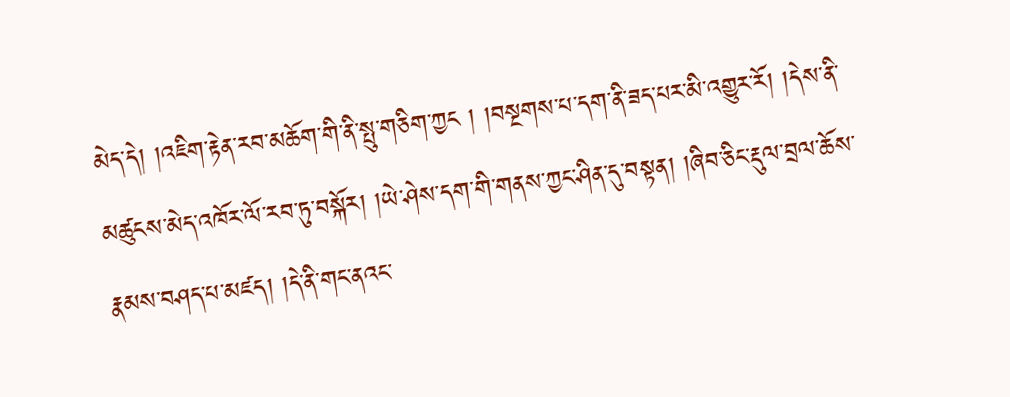མེད་དེ། །འཇིག་རྟེན་རབ་མཆོག་གི་ནི་སྤུ་གཅིག་ཀྱང ། །བསྔགས་པ་དག་ནི་ཟད་པར་མི་འགྱུར་རོ། །དེས་ནི་མཚུངས་མེད་འཁོར་ལོ་རབ་ཏུ་བསྐོར། །ཡེ་ཤེས་དག་གི་གནས་ཀྱང་ཤིན་དུ་བསྟན། །ཞིབ་ཅིང་རྡུལ་བྲལ་ཆོས་རྣམས་བཤད་པ་མཛད། །དེ་ནི་གང་ནའང་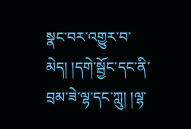སྣང་བར་འགྱུར་བ་མེད། །དགེ་སྦྱོང་དང་ནི་བྲམ་ཟེ་ལྷ་དང་ཀླུ། །ལྷ་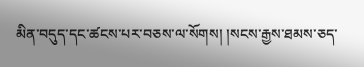མིན་བདུད་དང་ཚངས་པར་བཅས་ལ་སོགས། །སངས་རྒྱས་ཐམས་ཅད་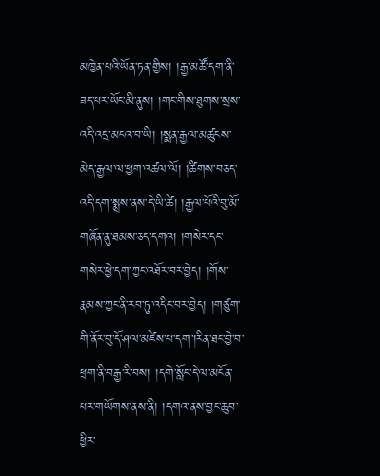མཁྱེན་པའི་ཡོན་ཏན་གྱིས། །རྒྱ་མཚོ་དག་ནི་ཟད་པར་ཡོང་མི་ནུས། །གང་གིས་ཐུགས་སྲས་འདི་འདྲ་མངའ་བ་ཡི། །སྨན་རྒྱལ་མཚུངས་མེད་རྒྱལ་ལ་ཕྱག་འཚལ་ལོ། །ཚིགས་བཅད་འདི་དག་སྨྲས་ནས་དེ་ཡི་ཚེ། །རྒྱལ་པོའི་བུ་མོ་གཞོན་ནུ་ཐམས་ཅད་དགའ། །གསེར་དང་གསེར་ཕྱེ་དག་ཀྱང་འཐོར་བར་བྱེད། །གོས་རྣམས་ཀྱང་ནི་རབ་ཏུ་འདིང་བར་བྱེད། །གཙུག་གི་ནོར་བུ་དོ་ཤལ་མཛེས་པ་དག་།རིན་ཐང་བྱེ་བ་ཕྲག་ནི་བརྒྱ་རི་བས། །དགེ་སློང་དེ་ལ་མངོན་པར་གཡོགས་ནས་ནི། །དགའ་ནས་བྱང་ཆུབ་ཕྱིར་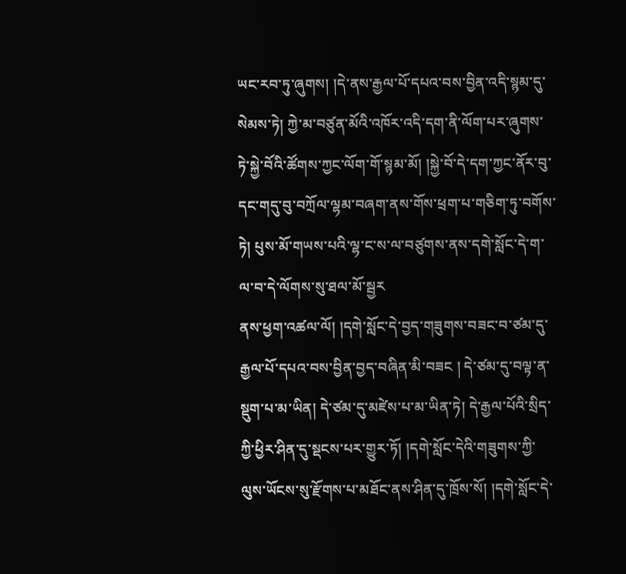ཡང་རབ་ཏུ་ཞུགས། །དེ་ནས་རྒྱལ་པོ་དཔའ་བས་བྱིན་འདི་སྙམ་དུ་སེམས་ཏེ། ཀྱེ་མ་བཙུན་མོའི་འཁོར་འདི་དག་ནི་ལོག་པར་ཞུགས་ཏེ་སྐྱེ་བོའི་ཚོགས་ཀྱང་ལོག་གོ་སྙམ་མོ། །སྐྱེ་བོ་དེ་དག་ཀྱང་ནོར་བུ་དང་གདུ་བུ་བཀྲོལ་ལྷམ་བཞག་ནས་གོས་ཕྲག་པ་གཅིག་ཏུ་བགོས་ཏེ། པུས་མོ་གཡས་པའི་ལྷ་ང་ས་ལ་བཙུགས་ནས་དགེ་སློང་དེ་ག་ལ་བ་དེ་ལོགས་སུ་ཐལ་མོ་སྦྱར
ནས་ཕྱག་འཚལ་ལོ། །དགེ་སློང་དེ་བྱད་གཟུགས་བཟང་བ་ཙམ་དུ་རྒྱལ་པོ་དཔའ་བས་བྱིན་བྱད་བཞིན་མི་བཟང ། དེ་ཙམ་དུ་བལྟ་ན་སྡུག་པ་མ་ཡིན། དེ་ཙམ་དུ་མཛེས་པ་མ་ཡིན་ཏེ། དེ་རྒྱལ་པོའི་སྲིད་ཀྱི་ཕྱིར་ཤིན་དུ་སྡངས་པར་གྱུར་ཏོ། །དགེ་སློང་དེའི་གཟུགས་ཀྱི་ལུས་ཡོངས་སུ་རྫོགས་པ་མཐོང་ནས་ཤིན་དུ་ཁྲོས་སོ། །དགེ་སློང་དེ་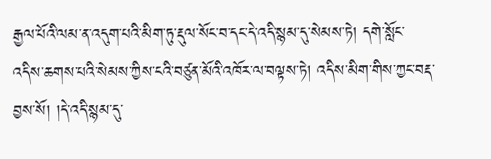རྒྱལ་པོའི་ལམ་ན་འདུག་པའི་མིག་ཏུ་རྡུལ་སོང་བ་དང་དེ་འདི་སྙམ་དུ་སེམས་ཏེ། དགེ་སློང་འདིས་ཆགས་པའི་སེམས་ཀྱིས་ངའི་བཙུན་མོའི་འཁོར་ལ་བལྟས་ཏེ། འདིས་མིག་གིས་ཀྱང་བརྡ་བྱས་སོ། །དེ་འདི་སྙམ་དུ་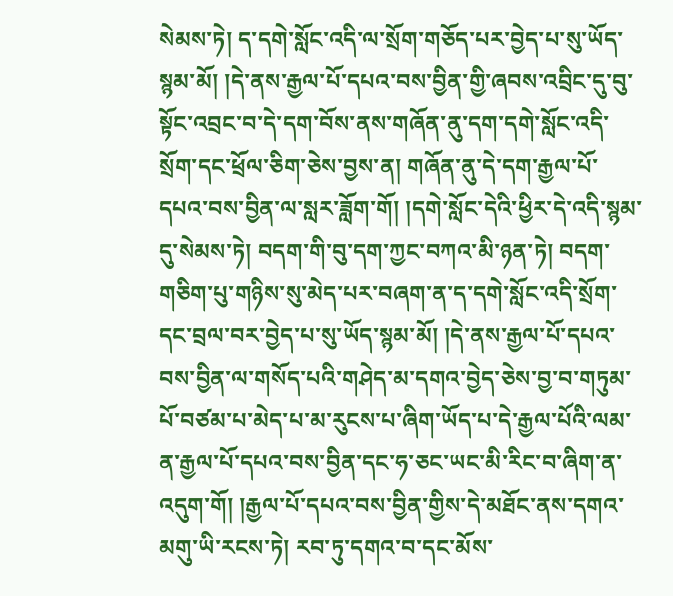སེམས་ཏེ། ད་དགེ་སློང་འདི་ལ་སྲོག་གཅོད་པར་བྱེད་པ་སུ་ཡོད་སྙམ་མོ། །དེ་ནས་རྒྱལ་པོ་དཔའ་བས་བྱིན་གྱི་ཞབས་འབྲིང་དུ་བུ་སྟོང་འབྲང་བ་དེ་དག་བོས་ནས་གཞོན་ནུ་དག་དགེ་སློང་འདི་སྲོག་དང་ཕྲོལ་ཅིག་ཅེས་བྱས་ན། གཞོན་ནུ་དེ་དག་རྒྱལ་པོ་དཔའ་བས་བྱིན་ལ་སླར་ཟློག་གོ། །དགེ་སློང་དེའི་ཕྱིར་དེ་འདི་སྙམ་དུ་སེམས་ཏེ། བདག་གི་བུ་དག་ཀྱང་བཀའ་མི་ཉན་ཏེ། བདག་གཅིག་པུ་གཉིས་སུ་མེད་པར་བཞག་ན་ད་དགེ་སློང་འདི་སྲོག་དང་བྲལ་བར་བྱེད་པ་སུ་ཡོད་སྙམ་མོ། །དེ་ནས་རྒྱལ་པོ་དཔའ་བས་བྱིན་ལ་གསོད་པའི་གཤེད་མ་དགའ་བྱེད་ཅེས་བྱ་བ་གཏུམ་པོ་བཙམ་པ་མེད་པ་མ་རུངས་པ་ཞིག་ཡོད་པ་དེ་རྒྱལ་པོའི་ལམ་ན་རྒྱལ་པོ་དཔའ་བས་བྱིན་དང་ཧ་ཅང་ཡང་མི་རིང་བ་ཞིག་ན་འདུག་གོ། །རྒྱལ་པོ་དཔའ་བས་བྱིན་གྱིས་དེ་མཐོང་ནས་དགའ་མགུ་ཡི་རངས་ཏེ། རབ་ཏུ་དགའ་བ་དང་མོས་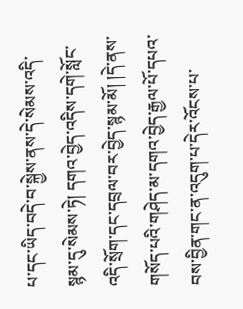པ་དང་ཡིད་བདེ་བ་སྐྱེས་ནས་དེ་སེམས་འདི་སྙམ་དུ་སེམས་ཏེ། དགའ་བྱེད་འདིས་དགེ་སློང་འདི་སྲོག་དང་དབྲལ་བར་བྱེད་སྙམ་མོ། །དེ་ནས་གསོད་པའི་གཤེད་མ་དགའ་བྱེད་རྒྱལ་པོ་དཔའ་བས་བྱིན་གང་ན་འདུག་པ་དེར་འོངས་པ་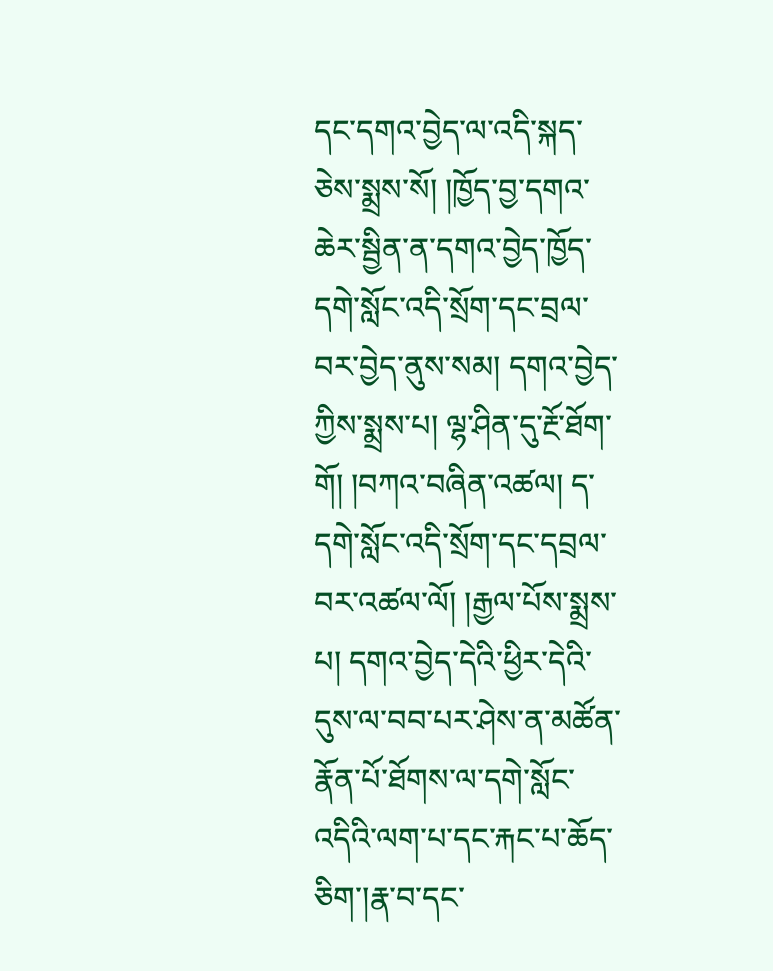དང་དགའ་བྱེད་ལ་འདི་སྐད་ཅེས་སྨྲས་སོ། །ཁྱོད་བྱ་དགའ་ཆེར་སྦྱིན་ན་དགའ་བྱེད་ཁྱོད་དགེ་སློང་འདི་སྲོག་དང་བྲལ་བར་བྱེད་ནུས་སམ། དགའ་བྱེད་ཀྱིས་སྨྲས་པ། ལྷ་ཤིན་དུ་རྔོ་ཐོག་གོ། །བཀའ་བཞིན་འཚལ། ད་དགེ་སློང་འདི་སྲོག་དང་དབྲལ་བར་འཚལ་ལོ། །རྒྱལ་པོས་སྨྲས་པ། དགའ་བྱེད་དེའི་ཕྱིར་དེའི་དུས་ལ་བབ་པར་ཤེས་ན་མཚོན་རྣོན་པོ་ཐོགས་ལ་དགེ་སློང་འདིའི་ལག་པ་དང་རྐང་པ་ཆོད་ཅིག་།རྣ་བ་དང་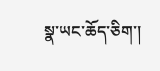སྣ་ཡང་ཆོད་ཅིག་།